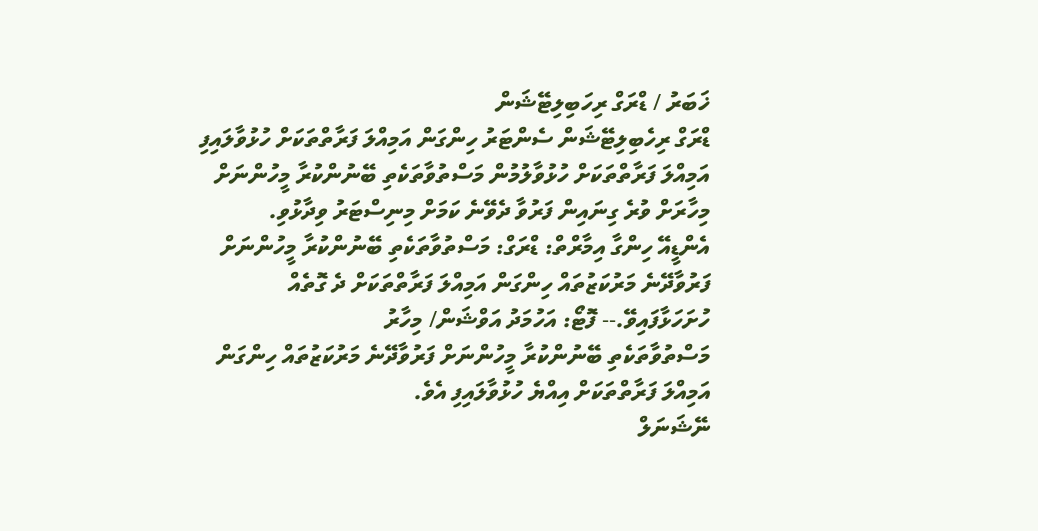ޚަބަރު / ޑްރަގް ރިހަބިލިޓޭޝަން
ޑްރަގް ރިހެބިލިޓޭޝަން ސެންޓަރު ހިންގަން އަމިއްލަ ފަރާތްތަކަށް ހުޅުވާލައިފި
އަމިއްލަ ފަރާތްތަކަށް ހުޅުވާލުމުން މަސްތުވާތަކެތި ބޭނުންކުރާ މީހުންނަށް މިހާރަށް ވުރެ ގިނައިން ފަރުވާ ދެވޭނެ ކަމަށް މިނިސްޓަރު ވިދާޅުވި.
އެންޑީއޭ ހިންގާ އިމާރްތް: ޑްރަގް: މަސްތުވާތަކެތި ބޭނުންކުރާ މީހުންނަށް ފަރުވާދޭނެ މަރުކަޒުތައް ހިންގަން އަމިއްލަ ފަރާތްތަކަށް ދެ ގޮތެއް ހުށަހަޅާފައިވޭ.-- ފޮޓޯ: އަހުމަދު އަވްޝަން/ މިހާރު
މަސްތުވާތަކެތި ބޭނުންކުރާ މީހުންނަށް ފަރުވާދޭނެ މަރުކަޒުތައް ހިންގަން އަމިއްލަ ފަރާތްތަކަށް އިއްޔެ ހުޅުވާލައިފި އެވެ.
ނޭޝަނަލް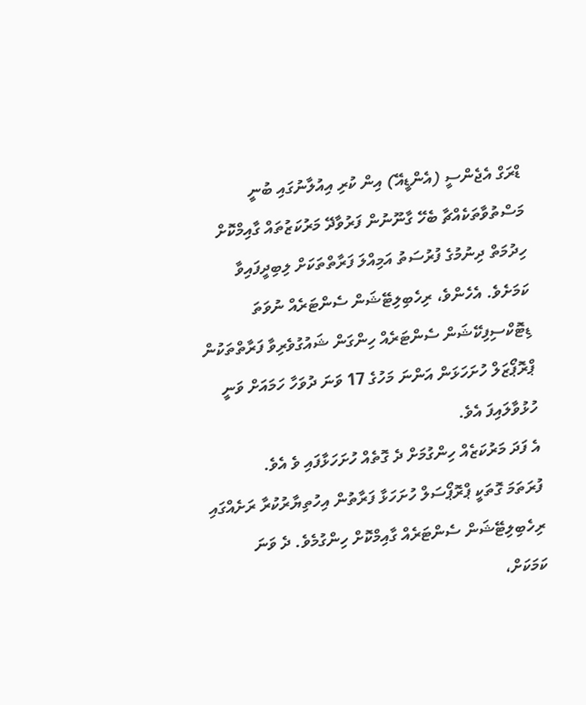ޑްރަގް އެޖެންސީ (އެންޑީއޭ) އިން ކުރި އިއުލާނުގައި ބުނީ މަސްތުވާތަކެއްޗާ ބެހޭ ގާނޫނުން ފަރުވާދޭ މަރުކަޒުތައް ގާއިމްކޮށް ހިދުމަތް ދިނުމުގެ ފުރުސަތު އަމިއްލަ ފަރާތްތަކަށް ލިބިދީފައިވާ ކަމަށެވެ. އެހެންވެ، ރިހެބިލިޓޭޝަން ސެންޓަރެއް ނުވަތަ ޑިޓޮކްސިފިކޭޝަން ސެންޓަރެއް ހިންގަން ޝައުގުވެރިވާ ފަރާތްތަކުން ޕްރޮޕޯޒަލް ހުށަހަޅަން އަންނަ މަހުގެ 17 ވަނަ ދުވަހާ ހަމައަށް ވަނީ ހުޅުވާލައިފަ އެވެ.
އެ ފަދަ މަރުކަޒެއް ހިންގުމަށް ދެ ގޮތެއް ހުށަހަޅާފައި ވެ އެވެ.
ފުރަތަމަ ގޮތަކީ ޕްރޮޕޯސަލް ހުށަހަޅާ ފަރާތުން އިހުތިޔާރުކުރާ ރަށެއްގައި ރިހެބިލިޓޭޝަން ސެންޓަރެއް ގާއިމްކޮށް ހިންގުމެވެ. ދެ ވަނަ ކަމަކަށް،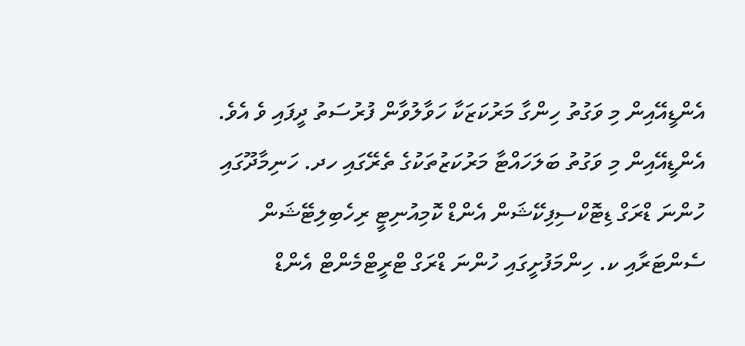އެންޑީއޭއިން މި ވަގުތު ހިންގާ މަރުކަޒަކާ ހަވާލުވާން ފުރުސަތު ދީފައި ވެ އެވެ.
އެންޑީއޭއިން މި ވަގުތު ބަލަހައްޓާ މަރުކަޒުތަކުގެ ތެރޭގައި ހދ. ހަނިމާދޫގައި ހުންނަ ޑްރަގް ޑިޓޮކްސިފިކޭޝަން އެންޑް ކޮމިއުނިޓީ ރިހެބިލިޓޭޝަން ސެންޓަރާއި ކ. ހިންމަފުށީގައި ހުންނަ ޑްރަގް ޓްރީޓްމެންޓް އެންޑް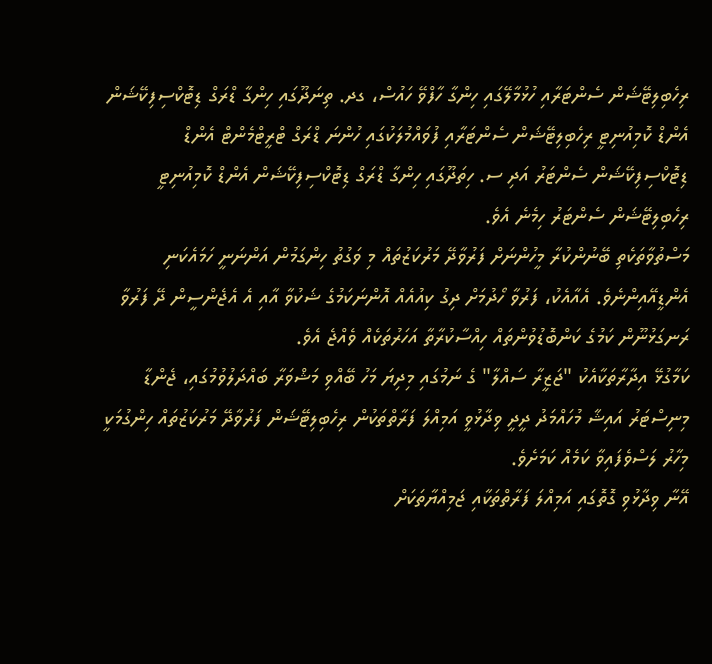ރިހެބިލިޓޭޝަން ސެންޓަރާއި ހުޅުމާލޭގައި ހިންގާ ހާފްވޭ ހައުސް، ގދ. ތިނަދޫގައި ހިންގާ ޑްރަގް ޑިޓޮކްސިފިކޭޝަން އެންޑް ކޮމިއުނިޓީ ރިހެބިލިޓޭޝަން ސެންޓަރާއި ފުވައްމުލަކުގައި ހުންނަ ޑްރަގް ޓްރީޓްމެންޓް އެންޑް ޑިޓޮކްސިފިކޭޝަން ސެންޓަރު އަދި ސ. ހިތަދޫގައި ހިންގާ ޑްރަގް ޑިޓޮކްސިފިކޭޝަން އެންޑް ކޮމިއުނިޓީ ރިހެބިލިޓޭޝަން ސެންޓަރު ހިމެނެ އެވެ.
މަސްތުވާތަކެތި ބޭނުންކުރާ މީހުންނަށް ފަރުވާދޭ މަރުކަޒުތައް މި ވަގުތު ހިންގަމުން އަންނަނީ ހަމައެކަނި އެންޑީއޭއިންނެވެ. އެއާއެކު، ފަރުވާ ހޯދުމަށް ދިގު ކިއުއެއް އޮންނަކަމުގެ ޝަކުވާ އާއި އެ އެޖެންސީން ދޭ ފަރުވާ ރަނގަޅުނޫން ކަމުގެ ކަންބޮޑުވުންތައް ހިއްސާކުރާތާ އަހަރުތަކެއް ވެއްޖެ އެވެ.
ކަމާގުޅޭ އިދާރާތަކާއެކު "ޖަޒީރާ ސައްލާ" ގެ ނަމުގައި މިދިޔަ މަހު ބޭއްވި މަޝްވަރާ ބައްދަލުވުމުގައި، ޖެންޑާ މިނިސްޓަރު އައިޝާ މުހައްމަދު ދީދީ ވިދާޅުވީ އަމިއްލަ ފަރާތްތަކުން ރިހެބިލިޓޭޝަން ފަރުވާދޭ މަރުކަޒުތައް ހިންގުމަކީ މިހާރު ލަސްވެފައިވާ ކަމެއް ކަމަށެވެ.
އޭނާ ވިދާޅުވި ގޮތޮގައި އަމިއްލަ ފަރާތްތަކާއި ޖަމިއްޔާތަކަށް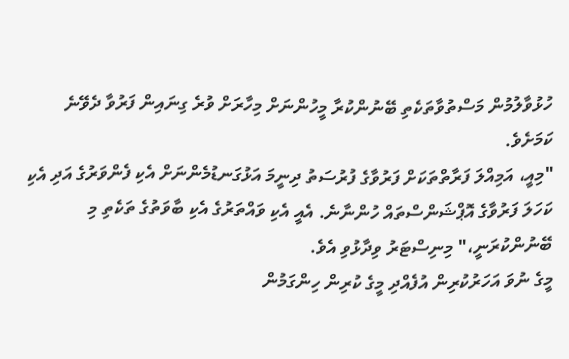ހުޅުވާލުމުން މަސްތުވާތަކެތި ބޭނުންކުރާ މީހުންނަށް މިހާރަށް ވުރެ ގިނައިން ފަރުވާ ދެވޭނެ ކަމަށެވެ.
"މިއީ، އަމިއްލަ ފަރާތްތަކަށް ފަރުވާގެ ފުރުސަތު ދިނީމަ އަޅުގަނޑުމެންނަށް އެކި ފެންވަރުގެ އަދި އެކި ކަހަލަ ފަރުވާގެ އޮޕްޝަންސްތައް ހުންނާނެ. އެއީ އެކި ވައްތަރުގެ އެކި ބާވަތުގެ ތަކެތި މި ބޭނުންކުރަނީ،" މިނިސްޓަރު ވިދާޅުވި އެވެ.
މީގެ ނުވަ އަހަރުކުރިން އުފެއްދި މީގެ ކުރިން ހިންގަމުން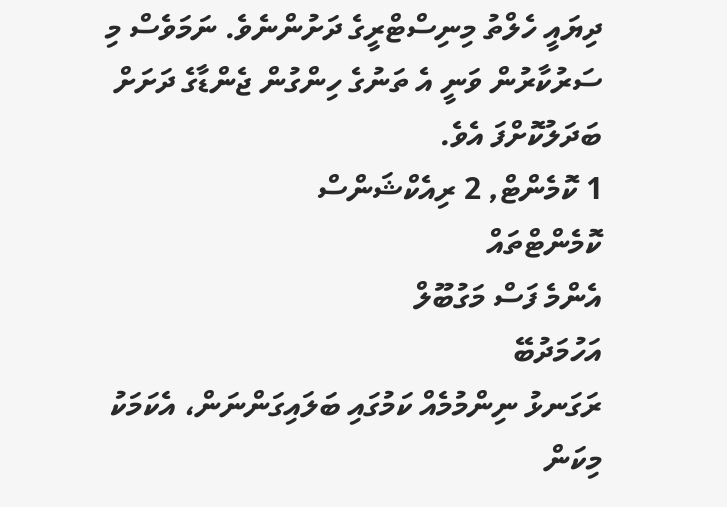ދިޔައީ ހެލްތު މިނިސްޓްރީގެ ދަށުންނެވެ. ނަމަވެސް މި ސަރުކާރުން ވަނީ އެ ތަނުގެ ހިންގުން ޖެންޑާގެ ދަށަށް ބަދަލުކޮށްފަ އެވެ.
1 ކޮމެންޓް, 2 ރިއެކްޝަންސް
ކޮމެންޓްތައް
އެންމެ ފަސް މަގުބޫލް
އަހުމަދުބޭ
ރަގަނޅު ނިންމުމެއް ކަމުގައި ބަލައިގަންނަން، އެކަމަކު މިކަން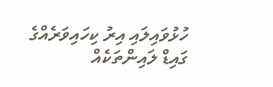ހުޅުވައިލައި އިރު ކިހައިވަރެއްގެ ގައިޑް ލައިންތަކެއް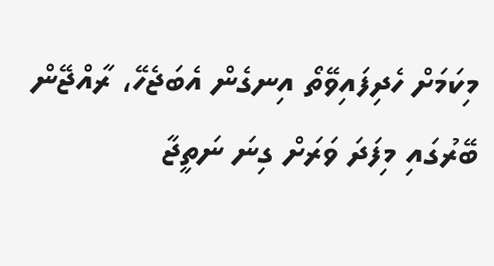މިކަމަށް ހެދިފައިވޭތޯ އިނގެން އެބަޖެހޭ، ރާއްޖޭން ބޭރުގައި މިފަދަ ވަރަށް ގިނަ ނަތީޖާ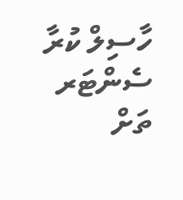ހާސިލް ކުރާ ސެންޓަރ ތަށް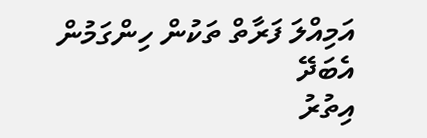އަމިއްލަ ފަރާތް ތަކުން ހިންގަމުން އެބަދޭ
އިތުރު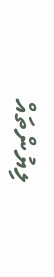ލިޔުންތައް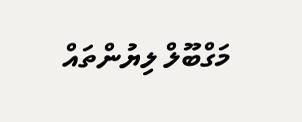މަގްބޫލް ލިޔުންތައް